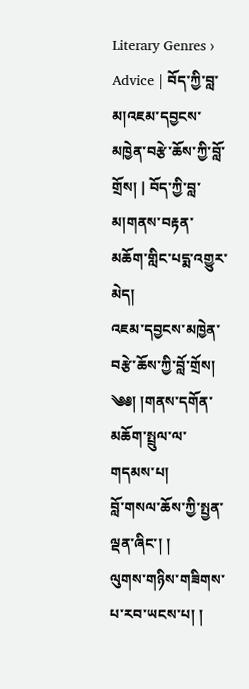Literary Genres › Advice | བོད་ཀྱི་བླ་མ།འཇམ་དབྱངས་མཁྱེན་བརྩེ་ཆོས་ཀྱི་བློ་གྲོས། | བོད་ཀྱི་བླ་མ།གནས་བརྟན་མཆོག་གླིང་པདྨ་འགྱུར་མེད།
འཇམ་དབྱངས་མཁྱེན་བརྩེ་ཆོས་ཀྱི་བློ་གྲོས།
༄༅། །གནས་དགོན་མཆོག་སྤྲུལ་ལ་གདམས་པ།
བློ་གསལ་ཆོས་ཀྱི་སྤྱན་ལྡན་ཞིང་། །
ལུགས་གཉིས་གཟིགས་པ་རབ་ཡངས་པ། །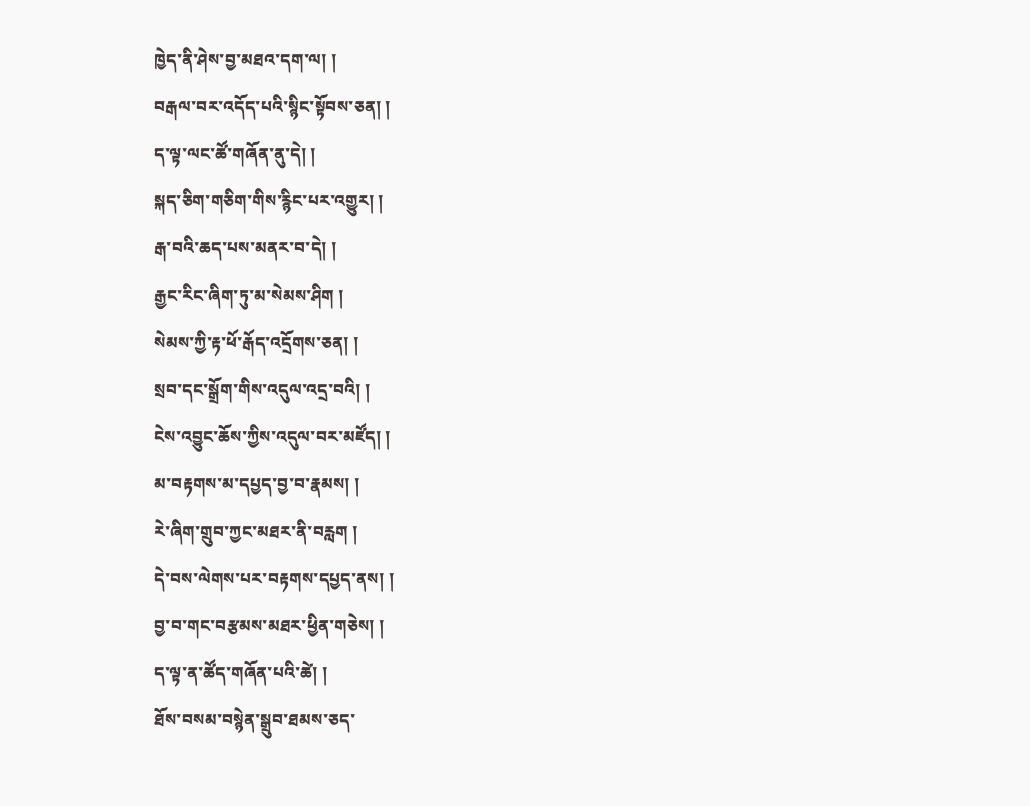ཁྱེད་ནི་ཤེས་བྱ་མཐའ་དག་ལ། །
བརྒལ་བར་འདོད་པའི་སྙིང་སྟོབས་ཅན། །
ད་ལྟ་ལང་ཚོ་གཞོན་ནུ་དེ། །
སྐད་ཅིག་གཅིག་གིས་རྙིང་པར་འགྱུར། །
རྒ་བའི་ཆད་པས་མནར་བ་དེ། །
རྒྱང་རིང་ཞིག་ཏུ་མ་སེམས་ཤིག །
སེམས་ཀྱི་རྟ་ཕོ་རྒོད་འདྲོགས་ཅན། །
སྲབ་དང་སྒྲོག་གིས་འདུལ་འདྲ་བའི། །
ངེས་འབྱུང་ཆོས་ཀྱིས་འདུལ་བར་མཛོད། །
མ་བརྟགས་མ་དཔྱད་བྱ་བ་རྣམས། །
རེ་ཞིག་གྲུབ་ཀྱང་མཐར་ནི་བརླག །
དེ་བས་ལེགས་པར་བརྟགས་དཔྱད་ནས། །
བྱ་བ་གང་བརྩམས་མཐར་ཕྱིན་གཅེས། །
ད་ལྟ་ན་ཚོད་གཞོན་པའི་ཚེ། །
ཐོས་བསམ་བསྙེན་སྒྲུབ་ཐམས་ཅད་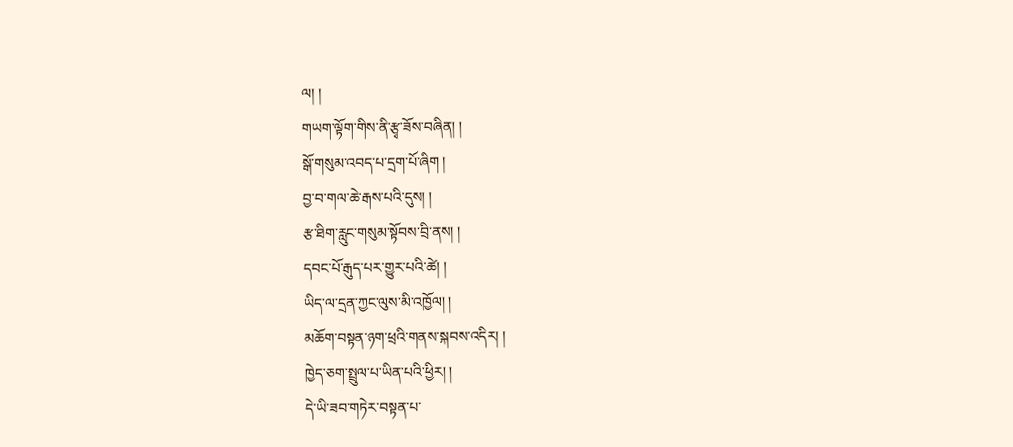ལ། །
གཡག་ལྟོག་གིས་ནི་རྩྭ་ཟོས་བཞིན། །
སྒོ་གསུམ་འབད་པ་དྲག་པོ་ཞིག །
བྱ་བ་གལ་ཆེ་རྒས་པའི་དུས། །
རྩ་ཐིག་རླུང་གསུམ་སྟོབས་བྲི་ནས། །
དབང་པོ་རྒུད་པར་གྱུར་པའི་ཚེ། །
ཡིད་ལ་དྲན་ཀྱང་ལུས་མི་འཁྱོལ། །
མཆོག་བསྟན་ཉག་ཕྲའི་གནས་སྐབས་འདིར། །
ཁྱེད་ཅག་སྤྲུལ་པ་ཡིན་པའི་ཕྱིར། །
དེ་ཡི་ཟབ་གཏེར་བསྟན་པ་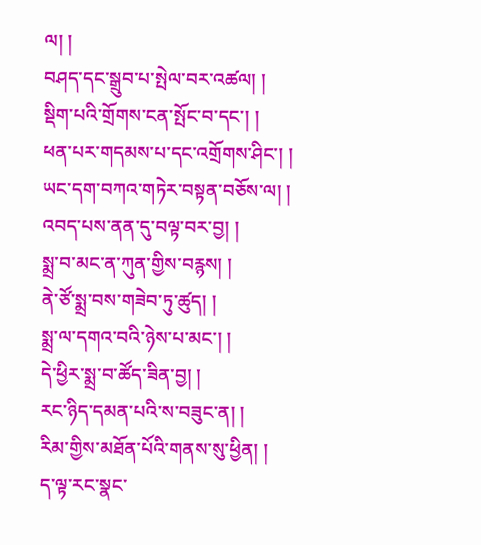ལ། །
བཤད་དང་སྒྲུབ་པ་སྤེལ་བར་འཚལ། །
སྡིག་པའི་གྲོགས་ངན་སྤོང་བ་དང་། །
ཕན་པར་གདམས་པ་དང་འགྲོགས་ཤིང་། །
ཡང་དག་བཀའ་གཏེར་བསྟན་བཅོས་ལ། །
འབད་པས་ནན་དུ་བལྟ་བར་བྱ། །
སྨྲ་བ་མང་ན་ཀུན་གྱིས་བརྙས། །
ནེ་ཙོ་སྨྲ་བས་གཟེབ་ཏུ་ཚུད། །
སྨྲ་ལ་དགའ་བའི་ཉེས་པ་མང་། །
དེ་ཕྱིར་སྨྲ་བ་ཚོད་ཟིན་བྱ། །
རང་ཉིད་དམན་པའི་ས་བཟུང་ན། །
རིམ་གྱིས་མཐོན་པོའི་གནས་སུ་ཕྱིན། །
ད་ལྟ་རང་སྣང་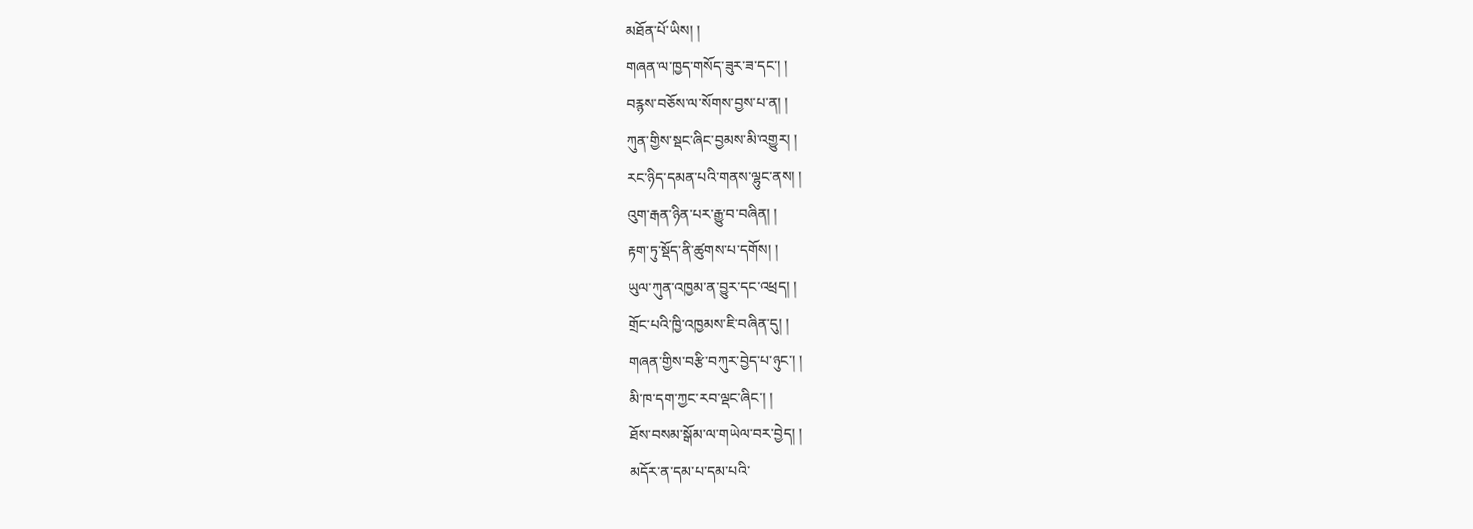མཐོན་པོ་ཡིས། །
གཞན་ལ་ཁྱད་གསོད་ཟུར་ཟ་དང་། །
བརྙས་བཅོས་ལ་སོགས་བྱས་པ་ན། །
ཀུན་གྱིས་སྡང་ཞིང་བྱམས་མི་འགྱུར། །
རང་ཉིད་དམན་པའི་གནས་ལྷུང་ནས། །
འུག་རྒན་ཉིན་པར་རྒྱུ་བ་བཞིན། །
རྟག་ཏུ་སྡོད་ནི་ཚུགས་པ་དགོས། །
ཡུལ་ཀུན་འཁྱམ་ན་བྱུར་དང་འཕྲད། །
གྲོང་པའི་ཁྱི་འཁྱམས་ཇི་བཞིན་དུ། །
གཞན་གྱིས་བརྩི་བཀུར་བྱེད་པ་ཉུང་། །
མི་ཁ་དག་ཀྱང་རབ་ལྡང་ཞིང་། །
ཐོས་བསམ་སྒོམ་ལ་གཡེལ་བར་བྱེད། །
མདོར་ན་དམ་པ་དམ་པའི་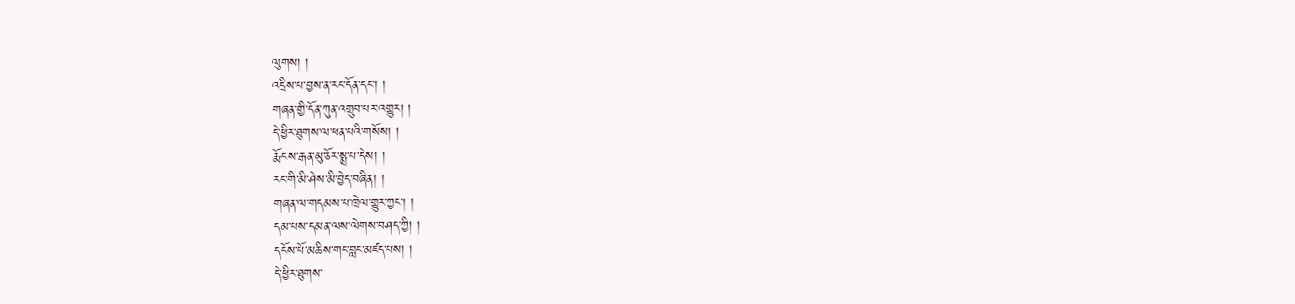ལུགས། །
འདྲིས་པ་བྱས་ན་རང་དོན་དང་། །
གཞན་གྱི་དོན་ཀུན་འགྲུབ་པར་འགྱུར། །
དེ་ཕྱིར་ཐུགས་ལ་ཕན་པའི་གསོས། །
རྨོངས་རྒན་མུ་ཅོར་སྨྲ་པ་དེས། །
རང་གི་མི་ཤེས་མི་བྱེད་བཞིན། །
གཞན་ལ་གདམས་པ་ཁྲེལ་གྱུར་ཀྱང་། །
དམ་པས་དམན་ལས་ལེགས་བཤད་ཀྱི། །
དངོས་པོ་མཆིས་གང་བླང་མཛད་པས། །
དེ་ཕྱིར་ཐུགས་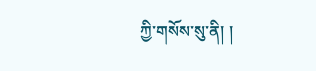ཀྱི་གསོས་སུ་ནི། །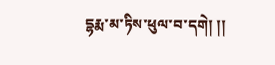དྷརྨ་མ་ཏིས་ཕུལ་བ་དགེ། །།